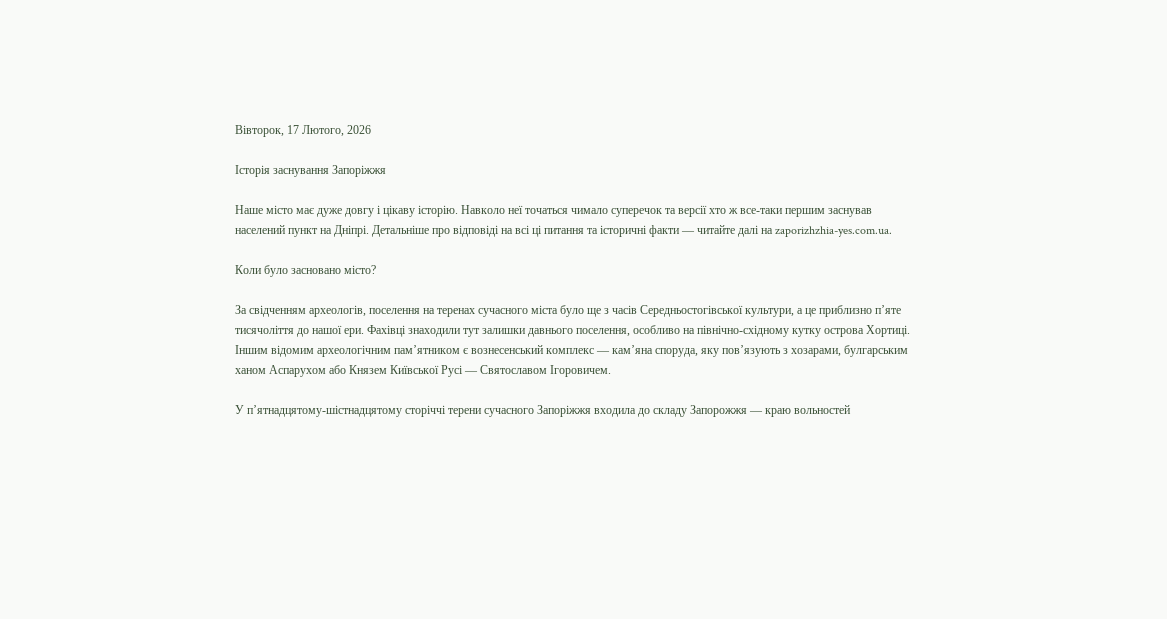Вівторок, 17 Лютого, 2026

Історія заснування Запоріжжя

Наше місто має дуже довгу і цікаву історію. Навколо неї точаться чимало суперечок та версії хто ж все-таки першим заснував населений пункт на Дніпрі. Детальніше про відповіді на всі ці питання та історичні факти — читайте далі на zaporizhzhia-yes.com.ua.

Коли було засновано місто?

За свідченням археологів, поселення на теренах сучасного міста було ще з часів Середньостогівської культури, а це приблизно п’яте тисячоліття до нашої ери. Фахівці знаходили тут залишки давнього поселення, особливо на північно-східному кутку острова Хортиці. Іншим відомим археологічним пам’ятником є вознесенський комплекс — кам’яна споруда, яку пов’язують з хозарами, булгарським ханом Аспарухом або Князем Київської Русі — Святославом Ігоровичем.

У п’ятнадцятому-шістнадцятому сторіччі терени сучасного Запоріжжя входила до складу Запорожжя — краю вольностей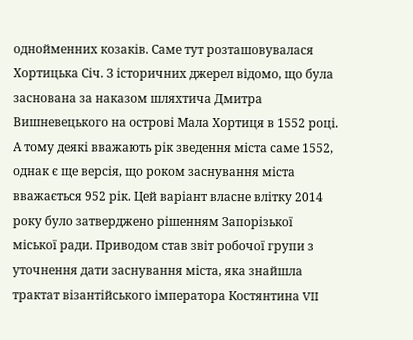однойменних козаків. Саме тут розташовувалася Хортицька Січ. З історичних джерел відомо, що була заснована за наказом шляхтича Дмитра Вишневецького на острові Мала Хортиця в 1552 році. А тому деякі вважають рік зведення міста саме 1552, однак є ще версія, що роком заснування міста вважається 952 рік. Цей варіант власне влітку 2014 року було затверджено рішенням Запорізької міської ради. Приводом став звіт робочої групи з уточнення дати заснування міста, яка знайшла трактат візантійського імператора Костянтина VII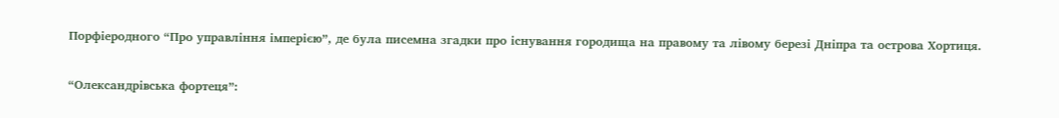Порфіеродного “Про управління імперією”, де була писемна згадки про існування городища на правому та лівому березі Дніпра та острова Хортиця.

“Олександрівська фортеця”: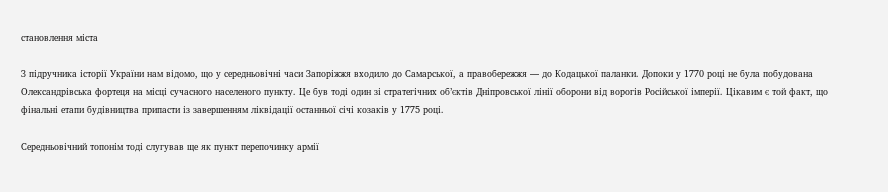становлення міста

З підручника історії України нам відомо, що у середньовічні часи Запоріжжя входило до Самарської, а правобережжя — до Кодацької паланки. Допоки у 1770 році не була побудована Олександрівська фортеця на місці сучасного населеного пункту. Це був тоді один зі стратегічних об’єктів Дніпровської лінії оборони від ворогів Російської імперії. Цікавим є той факт, що фінальні етапи будівництва припасти із завершенням ліквідації останньої січі козаків у 1775 році.

Середньовічний топонім тоді слугував ще як пункт перепочинку армії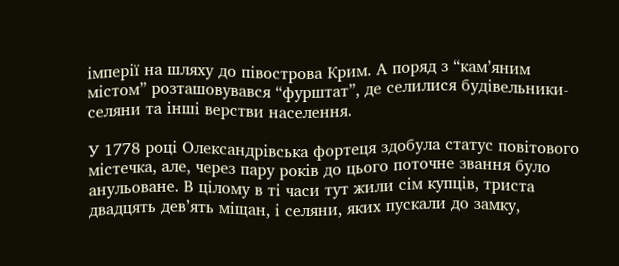імперії на шляху до півострова Крим. А поряд з “кам’яним містом” розташовувався “фурштат”, де селилися будівельники-селяни та інші верстви населення.

У 1778 році Олександрівська фортеця здобула статус повітового містечка, але, через пару років до цього поточне звання було анульоване. В цілому в ті часи тут жили сім купців, триста двадцять дев’ять міщан, і селяни, яких пускали до замку,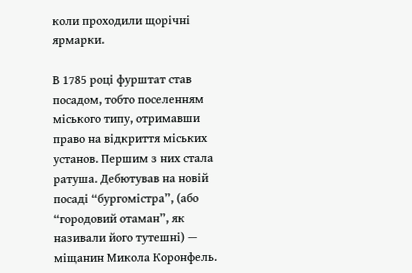коли проходили щорічні ярмарки.

В 1785 році фурштат став посадом, тобто поселенням міського типу, отримавши право на відкриття міських установ. Першим з них стала ратуша. Дебютував на новій посаді “бургомістра”, (або “городовий отаман”, як називали його тутешні) — міщанин Микола Коронфель.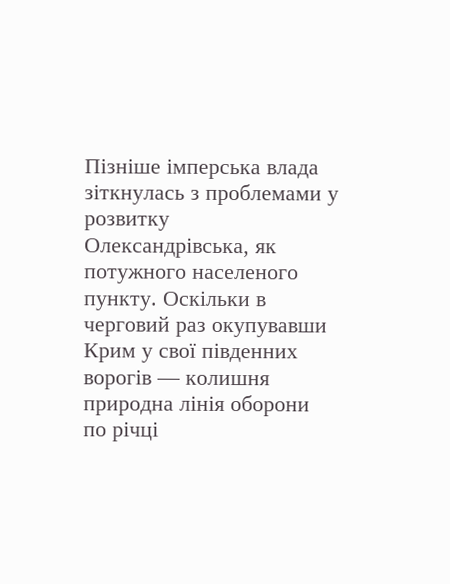Пізніше імперська влада зіткнулась з проблемами у розвитку Олександрівська, як потужного населеного пункту. Оскільки в черговий раз окупувавши Крим у свої південних ворогів — колишня природна лінія оборони по річці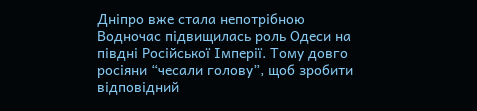Дніпро вже стала непотрібною Водночас підвищилась роль Одеси на півдні Російської Імперії. Тому довго росіяни “чесали голову”, щоб зробити відповідний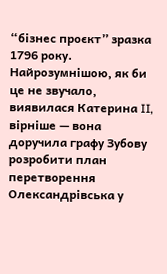“бізнес проєкт” зразка 1796 року. Найрозумнішою, як би це не звучало, виявилася Катерина II, вірніше — вона доручила графу Зубову розробити план перетворення Олександрівська у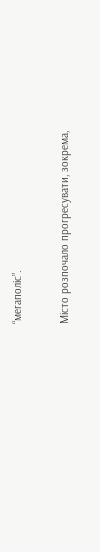“мегаполіс”.

Місто розпочало прогресувати, зокрема,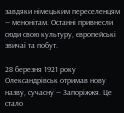завдяки німецьким переселенцям — менонітам. Останні привнесли сюди свою культуру, європейські звичаї та побут.

28 березня 1921 року Олександрівськ отримав нову назву, сучасну — Запоріжжя. Це стало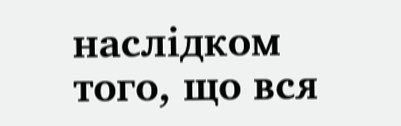наслідком того, що вся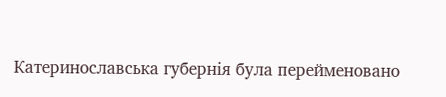Катеринославська губернія була перейменовано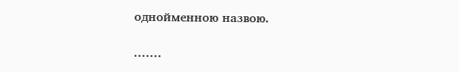однойменною назвою.

.......